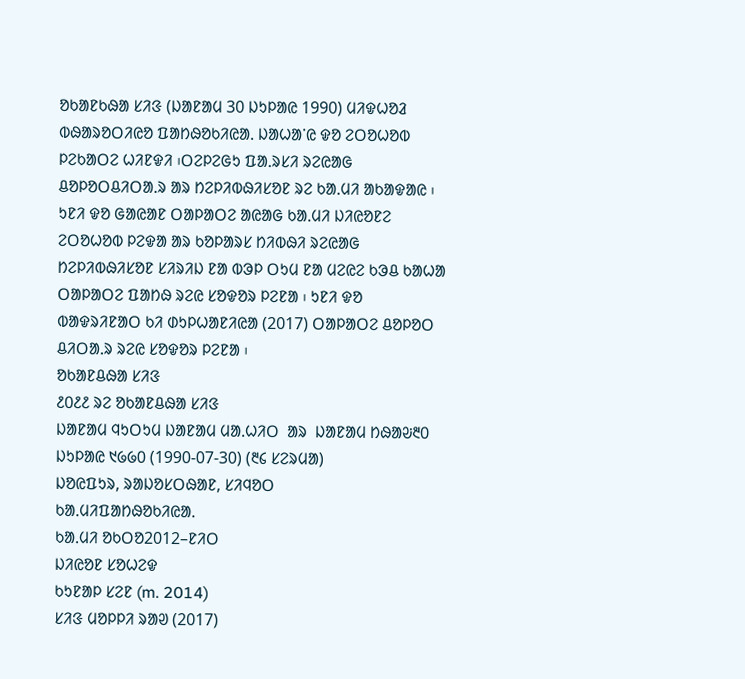ᱚᱠᱟᱱᱠᱷᱟ ᱥᱤᱝ (ᱡᱟᱱᱟᱢ 30 ᱡᱩᱞᱟᱭ 1990) ᱢᱤᱫᱦᱚᱲ ᱵᱷᱟᱨᱚᱛᱤᱭᱚ ᱯᱟᱴᱷᱚᱠᱤᱭᱟᱹ ᱡᱟᱦᱟᱸᱭ ᱫᱚ ᱮᱛᱚᱦᱚᱵ ᱞᱮᱠᱟᱛᱮ ᱦᱤᱱᱫᱤ ᱾ᱛᱮᱞᱮᱜᱩ ᱯᱟᱹᱨᱥᱤ ᱨᱮᱭᱟᱜ ᱪᱚᱞᱚᱛᱪᱤᱛᱟᱹᱨ ᱟᱨ ᱴᱮᱞᱤᱵᱷᱤᱥᱚᱱ ᱨᱮ ᱠᱟᱹᱢᱤ ᱟᱠᱟᱫᱟᱭ ᱾ ᱩᱱᱤ ᱫᱚ ᱜᱟᱭᱟᱱ ᱛᱟᱞᱟᱛᱮ ᱟᱭᱟᱜ ᱠᱟᱹᱢᱤ ᱡᱤᱭᱚᱱᱮ ᱮᱛᱚᱦᱚᱵ ᱞᱮᱫᱟ ᱟᱨ ᱠᱚᱞᱟᱨᱥ ᱴᱤᱵᱷᱤ ᱨᱮᱭᱟᱜ ᱴᱮᱞᱤᱵᱷᱤᱥᱚᱱ ᱥᱤᱨᱤᱡ ᱱᱟ ᱵᱳᱞ ᱛᱩᱢ ᱱᱟ ᱢᱮᱭᱮ ᱠᱳᱪ ᱠᱟᱦᱟ ᱛᱟᱞᱟᱛᱮ ᱯᱟᱴᱷ ᱨᱮᱭ ᱥᱚᱫᱚᱨ ᱞᱮᱱᱟ ᱾ ᱩᱱᱤ ᱫᱚ ᱵᱟᱫᱨᱤᱱᱟᱛ ᱠᱤ ᱰᱩᱞᱦᱟᱱᱤᱭᱟ (2017) ᱛᱟᱞᱟᱛᱮ ᱪᱚᱞᱚᱛ ᱪᱤᱛᱟᱹᱨ ᱨᱮᱭ ᱥᱚᱫᱚᱨ ᱞᱮᱱᱟ ᱾
ᱚᱠᱟᱱᱪᱷᱟ ᱥᱤᱝ
᱒᱐᱒᱒ ᱨᱮ ᱚᱠᱟᱱᱪᱷᱟ ᱥᱤᱝ
ᱡᱟᱱᱟᱢ ᱧᱩᱛᱩᱢ ᱡᱟᱱᱟᱢ ᱢᱟᱹᱦᱤᱛ  ᱟᱨ  ᱡᱟᱱᱟᱢ ᱴᱷᱟᱶ᱓᱐ ᱡᱩᱞᱟᱭ ᱑᱙᱙᱐ (1990-07-30) (᱓᱔ ᱥᱮᱨᱢᱟ)
ᱡᱚᱭᱯᱩᱨ, ᱨᱟᱡᱚᱥᱛᱷᱟᱱ, ᱥᱤᱧᱚᱛ
ᱠᱟᱹᱢᱤᱯᱟᱴᱷᱚᱠᱤᱭᱟᱹ
ᱠᱟᱹᱢᱤ ᱚᱠᱛᱚ2012–ᱱᱤᱛ
ᱡᱤᱭᱚᱱ ᱥᱚᱦᱮᱫ
ᱠᱩᱱᱟᱞ ᱥᱮᱱ (m. 2014)
ᱥᱤᱝ ᱢᱚᱞᱞᱤ ᱨᱟᱣ (2017)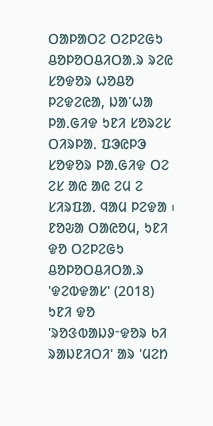ᱛᱟᱞᱟᱛᱮ ᱛᱮᱞᱮᱜᱩ ᱪᱚᱞᱚᱛᱪᱤᱛᱟᱹᱨ ᱨᱮᱭ ᱥᱚᱫᱚᱨ ᱦᱚᱪᱚ ᱞᱮᱫᱮᱭᱟ, ᱡᱟᱸᱦᱟ ᱞᱟᱹᱜᱤᱫ ᱩᱱᱤ ᱥᱚᱨᱮᱥ ᱛᱤᱨᱞᱟᱹ ᱯᱳᱭᱞᱳ ᱥᱚᱫᱚᱨ ᱞᱟᱹᱜᱤᱫ ᱛᱮ ᱮᱥ ᱟᱭ ᱟᱭ ᱮᱢ ᱮ ᱥᱤᱨᱯᱟᱹ ᱧᱟᱢ ᱞᱮᱫᱟ ᱾ ᱱᱚᱶᱟ ᱛᱟᱭᱚᱢ, ᱩᱱᱤ ᱫᱚ ᱛᱮᱞᱮᱜᱩ ᱪᱚᱞᱚᱛᱪᱤᱛᱟᱹᱨ 'ᱫᱮᱵᱫᱟᱥ' (2018) ᱩᱱᱤ ᱫᱚ 'ᱨᱚᱝᱵᱟᱡᱽᱼᱫᱚᱨ ᱠᱤ ᱨᱟᱡᱱᱤᱛᱤ' ᱟᱨ 'ᱢᱮᱴ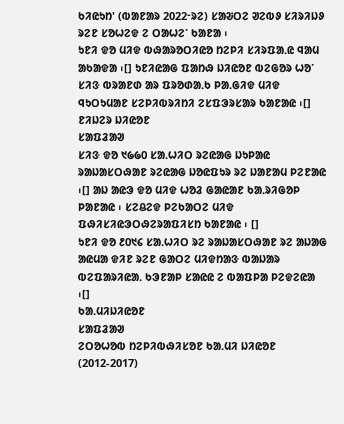ᱠᱤᱭᱩᱴ' (ᱵᱟᱱᱟᱨ 2022ᱼᱨᱮ) ᱥᱟᱶᱛᱮ ᱣᱮᱵᱽ ᱥᱤᱨᱤᱡᱽ ᱨᱮᱱ ᱥᱚᱦᱮᱫ ᱮ ᱛᱟᱦᱮᱸ ᱠᱟᱱᱟ ᱾
ᱩᱱᱤ ᱫᱚ ᱢᱤᱫ ᱵᱷᱟᱨᱚᱛᱤᱭᱚ ᱴᱮᱞᱤ ᱥᱤᱨᱯᱟᱹᱭ ᱧᱟᱢ ᱟᱠᱟᱫᱟ ᱾[] ᱩᱱᱤᱭᱟᱜ ᱯᱟᱴᱷ ᱡᱤᱭᱚᱱ ᱵᱮᱜᱚᱨ ᱦᱚᱸ ᱥᱤᱝ ᱵᱨᱟᱱᱰ ᱟᱨ ᱯᱨᱚᱰᱟᱹᱠ ᱞᱟᱹᱜᱤᱫ ᱢᱤᱫ ᱧᱩᱛᱩᱢᱟᱱ ᱥᱮᱞᱤᱵᱨᱤᱴᱤ ᱮᱥᱯᱳᱨᱥᱟᱨ ᱠᱟᱱᱟᱭ ᱾[]
ᱱᱤᱡᱮᱨ ᱡᱤᱭᱚᱱ
ᱥᱟᱯᱲᱟᱣ
ᱥᱤᱝ ᱫᱚ ᱑᱙᱙᱐ ᱥᱟᱹᱦᱤᱛ ᱨᱮᱭᱟᱜ ᱡᱩᱞᱟᱭ ᱨᱟᱡᱟᱥᱛᱷᱟᱱ ᱨᱮᱭᱟᱜ ᱡᱚᱭᱯᱩᱨ ᱨᱮ ᱡᱟᱱᱟᱢ ᱞᱮᱱᱟᱭ ᱾[] ᱟᱡ ᱟᱭᱳ ᱫᱚ ᱢᱤᱫ ᱦᱚᱲ ᱜᱟᱭᱟᱱ ᱠᱟᱹᱨᱤᱜᱚᱞ ᱞᱟᱱᱟᱭ ᱾ ᱥᱮᱪᱮᱫ ᱞᱮᱠᱟᱛᱮ ᱢᱤᱫ ᱯᱷᱤᱥᱤᱭᱳᱛᱷᱮᱨᱟᱯᱤᱥᱴ ᱠᱟᱱᱟᱭ ᱾ []
ᱩᱱᱤ ᱫᱚ ᱒᱐᱑᱔ ᱥᱟᱹᱦᱤᱛ ᱨᱮ ᱨᱟᱡᱟᱥᱛᱷᱟᱱ ᱨᱮ ᱟᱡᱟᱜ ᱟᱭᱢᱟ ᱫᱤᱱ ᱨᱮᱱ ᱜᱟᱛᱮ ᱢᱤᱫᱴᱟᱝ ᱵᱟᱡᱟᱨ ᱵᱮᱯᱟᱨᱤᱭᱟᱹ ᱠᱳᱱᱟᱞ ᱥᱟᱭᱭ ᱮ ᱵᱟᱯᱞᱟ ᱞᱮᱫᱮᱭᱟ ᱾[]
ᱠᱟᱹᱢᱤᱡᱤᱭᱚᱱ
ᱥᱟᱯᱲᱟᱣ
ᱮᱛᱚᱦᱚᱵ ᱴᱮᱞᱤᱵᱷᱤᱥᱚᱱ ᱠᱟᱹᱢᱤ ᱡᱤᱭᱚᱱ (2012-2017)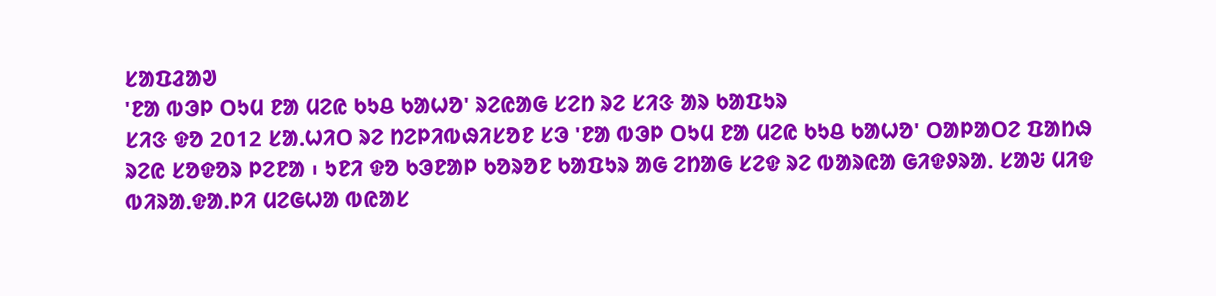ᱥᱟᱯᱲᱟᱣ
'ᱱᱟ ᱵᱳᱞ ᱛᱩᱢ ᱱᱟ ᱢᱮᱭ ᱠᱩᱪ ᱠᱟᱦᱚ' ᱨᱮᱭᱟᱜ ᱥᱮᱴ ᱨᱮ ᱥᱤᱝ ᱟᱨ ᱠᱟᱯᱩᱨ
ᱥᱤᱝ ᱫᱚ 2012 ᱥᱟᱹᱦᱤᱛ ᱨᱮ ᱴᱮᱞᱤᱵᱷᱤᱥᱚᱱ ᱥᱳ 'ᱱᱟ ᱵᱳᱞ ᱛᱩᱢ ᱱᱟ ᱢᱮᱭ ᱠᱩᱪ ᱠᱟᱦᱚ' ᱛᱟᱞᱟᱛᱮ ᱯᱟᱴᱷ ᱨᱮᱭ ᱥᱚᱫᱚᱨ ᱞᱮᱱᱟ ᱾ ᱩᱱᱤ ᱫᱚ ᱠᱳᱱᱟᱞ ᱠᱚᱨᱚᱱ ᱠᱟᱯᱩᱨ ᱟᱜ ᱮᱴᱟᱜ ᱥᱮᱫ ᱨᱮ ᱵᱟᱨᱭᱟ ᱜᱤᱫᱽᱨᱟᱹ ᱥᱟᱶ ᱢᱤᱫ ᱵᱤᱨᱟᱹᱫᱟᱹᱞᱤ ᱢᱮᱜᱦᱟ ᱵᱭᱟᱥ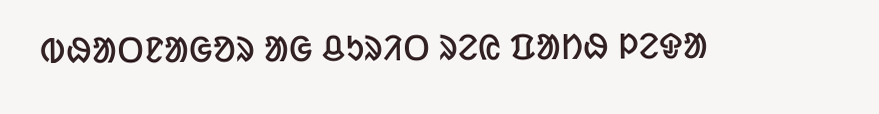ᱵᱷᱟᱛᱱᱟᱜᱚᱨ ᱟᱜ ᱪᱩᱨᱤᱛ ᱨᱮᱭ ᱯᱟᱴᱷ ᱞᱮᱫᱟ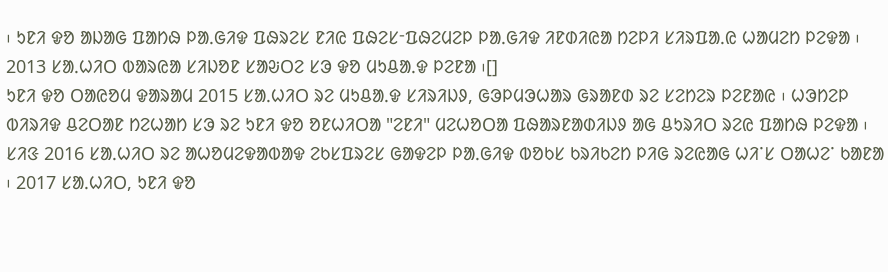᱾ ᱩᱱᱤ ᱫᱚ ᱟᱡᱟᱜ ᱯᱟᱴᱷ ᱞᱟᱹᱜᱤᱫ ᱯᱷᱨᱮᱥ ᱱᱤᱭ ᱯᱷᱮᱥᱼᱯᱷᱮᱢᱮᱞ ᱞᱟᱹᱜᱤᱫ ᱤᱱᱰᱤᱭᱟ ᱴᱮᱞᱤ ᱥᱤᱨᱯᱟᱹᱭ ᱦᱟᱢᱮᱴ ᱞᱮᱫᱟ ᱾ 2013 ᱥᱟᱹᱦᱤᱛ ᱵᱟᱨᱭᱟ ᱥᱤᱡᱚᱱ ᱥᱟᱶᱛᱮ ᱥᱳ ᱫᱚ ᱢᱩᱪᱟᱹᱫ ᱞᱮᱱᱟ ᱾[]
ᱩᱱᱤ ᱫᱚ ᱛᱟᱭᱚᱢ ᱫᱟᱨᱟᱢ 2015 ᱥᱟᱹᱦᱤᱛ ᱨᱮ ᱢᱩᱪᱟᱹᱫ ᱥᱤᱨᱤᱡᱽ, ᱜᱳᱞᱢᱳᱦᱟᱨ ᱜᱨᱟᱱᱰ ᱨᱮ ᱥᱮᱴᱮᱨ ᱞᱮᱱᱟᱭ ᱾ ᱦᱳᱴᱮᱞ ᱵᱤᱨᱤᱫ ᱪᱮᱛᱟᱱ ᱴᱮᱦᱟᱴ ᱥᱳ ᱨᱮ ᱩᱱᱤ ᱫᱚ ᱚᱱᱦᱤᱛᱟ "ᱮᱱᱤ" ᱢᱮᱦᱚᱛᱟ ᱯᱷᱟᱨᱱᱟᱰᱤᱡᱽ ᱟᱜ ᱪᱩᱨᱤᱛ ᱨᱮᱭ ᱯᱟᱴᱷ ᱞᱮᱫᱟ ᱾ ᱥᱤᱝ 2016 ᱥᱟᱹᱦᱤᱛ ᱨᱮ ᱟᱦᱚᱢᱮᱫᱟᱵᱟᱫ ᱮᱠᱥᱯᱨᱮᱥ ᱜᱟᱫᱮᱞ ᱞᱟᱹᱜᱤᱫ ᱵᱚᱠᱥ ᱠᱨᱤᱠᱮᱴ ᱞᱤᱜ ᱨᱮᱭᱟᱜ ᱦᱤᱸᱥ ᱛᱟᱦᱮᱸ ᱠᱟᱱᱟ ᱾ 2017 ᱥᱟᱹᱦᱤᱛ, ᱩᱱᱤ ᱫᱚ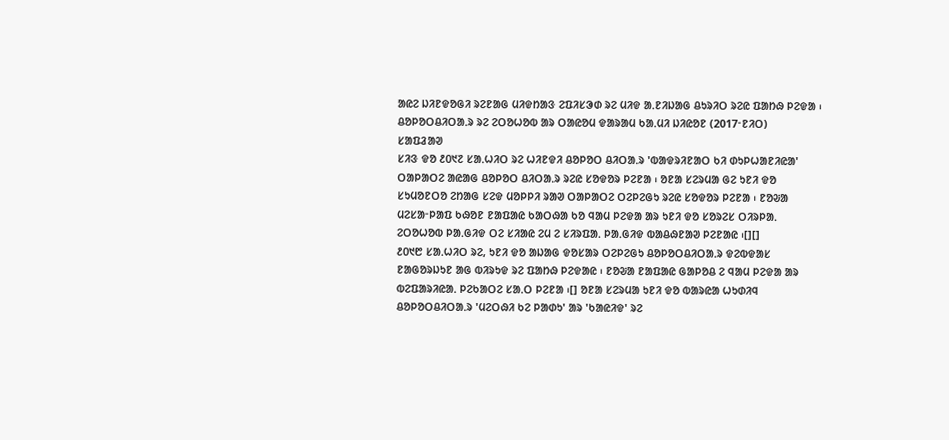ᱟᱭᱮ ᱡᱤᱱᱫᱚᱜᱤ ᱨᱮᱱᱟᱜ ᱢᱤᱫᱴᱟᱝ ᱮᱯᱤᱥᱳᱰ ᱨᱮ ᱢᱤᱫ ᱟᱹᱱᱤᱡᱟᱜ ᱪᱩᱨᱤᱛ ᱨᱮᱭ ᱯᱟᱴᱷ ᱞᱮᱫᱟ ᱾
ᱪᱚᱞᱚᱛᱪᱤᱛᱟᱹᱨ ᱨᱮ ᱮᱛᱚᱦᱚᱵ ᱟᱨ ᱛᱟᱭᱚᱢ ᱫᱟᱨᱟᱢ ᱠᱟᱹᱢᱤ ᱡᱤᱭᱚᱱ (2017ᱼᱱᱤᱛ)
ᱥᱟᱯᱲᱟᱣ
ᱥᱤᱝ ᱫᱚ ᱒᱐᱑᱗ ᱥᱟᱹᱦᱤᱛ ᱨᱮ ᱦᱤᱱᱫᱤ ᱪᱚᱞᱚᱛ ᱪᱤᱛᱟᱹᱨ 'ᱵᱟᱫᱨᱤᱱᱟᱛ ᱠᱤ ᱰᱩᱞᱦᱟᱱᱤᱭᱟ' ᱛᱟᱞᱟᱛᱮ ᱟᱭᱟᱜ ᱪᱚᱞᱚᱛ ᱪᱤᱛᱟᱹᱨ ᱨᱮᱭ ᱥᱚᱫᱚᱨ ᱞᱮᱱᱟ ᱾ ᱚᱱᱟ ᱥᱮᱨᱢᱟ ᱜᱮ ᱩᱱᱤ ᱫᱚ ᱥᱩᱢᱚᱱᱛᱚ ᱮᱴᱟᱜ ᱥᱮᱫ ᱢᱚᱞᱞᱤ ᱨᱟᱣ ᱛᱟᱞᱟᱛᱮ ᱛᱮᱞᱮᱜᱩ ᱨᱮᱭ ᱥᱚᱫᱚᱨ ᱞᱮᱱᱟ ᱾ ᱱᱚᱶᱟ ᱢᱮᱥᱟᱼᱞᱟᱯ ᱠᱷᱚᱱ ᱱᱟᱯᱟᱭ ᱠᱟᱛᱷᱟ ᱠᱚ ᱧᱟᱢ ᱞᱮᱫᱟ ᱟᱨ ᱩᱱᱤ ᱫᱚ ᱥᱚᱨᱮᱥ ᱛᱤᱨᱞᱟᱹ ᱮᱛᱚᱦᱚᱵ ᱞᱟᱹᱜᱤᱫ ᱛᱮ ᱥᱤᱟᱭ ᱮᱢ ᱮ ᱥᱤᱨᱯᱟᱹ ᱞᱟᱹᱜᱤᱫ ᱵᱟᱪᱷᱱᱟᱣ ᱞᱮᱱᱟᱭ ᱾[][]
᱒᱐᱑᱘ ᱥᱟᱹᱦᱤᱛ ᱨᱮ, ᱩᱱᱤ ᱫᱚ ᱟᱡᱟᱜ ᱫᱚᱥᱟᱨ ᱛᱮᱞᱮᱜᱩ ᱪᱚᱞᱚᱛᱪᱤᱛᱟᱹᱨ ᱫᱮᱵᱫᱟᱥ ᱱᱟᱜᱚᱨᱡᱩᱱ ᱟᱜ ᱵᱤᱨᱩᱫ ᱨᱮ ᱯᱟᱴᱷ ᱞᱮᱫᱟᱭ ᱾ ᱱᱚᱶᱟ ᱱᱟᱯᱟᱭ ᱜᱟᱞᱚᱪ ᱮ ᱧᱟᱢ ᱞᱮᱫᱟ ᱟᱨ ᱵᱮᱯᱟᱨᱤᱭᱟᱹ ᱞᱮᱠᱟᱛᱮ ᱥᱟᱹᱛ ᱞᱮᱱᱟ ᱾[] ᱚᱱᱟ ᱥᱮᱨᱢᱟ ᱩᱱᱤ ᱫᱚ ᱵᱟᱨᱭᱟ ᱦᱩᱰᱤᱧ ᱪᱚᱞᱚᱛᱪᱤᱛᱟᱹᱨ 'ᱢᱮᱛᱷᱤ ᱠᱮ ᱞᱟᱰᱩ' ᱟᱨ 'ᱠᱟᱭᱤᱫ' ᱨᱮ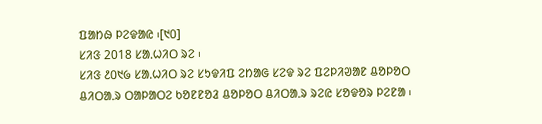ᱯᱟᱴᱷ ᱞᱮᱫᱟᱭ ᱾[᱑᱐]
ᱥᱤᱝ 2018 ᱥᱟᱹᱦᱤᱛ ᱨᱮ ᱾
ᱥᱤᱝ ᱒᱐᱑᱙ ᱥᱟᱹᱦᱤᱛ ᱨᱮ ᱥᱩᱫᱤᱯ ᱮᱴᱟᱜ ᱥᱮᱫ ᱨᱮ ᱯᱮᱞᱤᱣᱟᱱ ᱪᱚᱞᱚᱛ ᱪᱤᱛᱟᱹᱨ ᱛᱟᱞᱟᱛᱮ ᱠᱚᱱᱱᱚᱲ ᱪᱚᱞᱚᱛ ᱪᱤᱛᱟᱹᱨ ᱨᱮᱭ ᱥᱚᱫᱚᱨ ᱞᱮᱱᱟ ᱾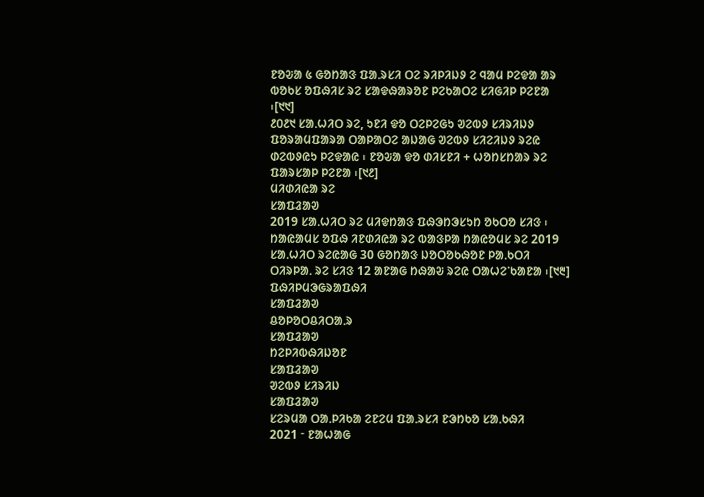ᱱᱚᱶᱟ ᱕ ᱜᱚᱴᱟᱝ ᱯᱟᱹᱨᱥᱤ ᱛᱮ ᱨᱤᱞᱤᱡᱽ ᱮ ᱧᱟᱢ ᱞᱮᱫᱟ ᱟᱨ ᱵᱚᱠᱥ ᱚᱯᱷᱤᱥ ᱨᱮ ᱥᱟᱫᱷᱟᱨᱚᱱ ᱞᱮᱠᱟᱛᱮ ᱥᱤᱜᱤᱞ ᱞᱮᱱᱟ ᱾[᱑᱑]
᱒᱐᱒᱑ ᱥᱟᱹᱦᱤᱛ ᱨᱮ, ᱩᱱᱤ ᱫᱚ ᱛᱮᱞᱮᱜᱩ ᱣᱮᱵᱽ ᱥᱤᱨᱤᱡᱽ ᱯᱚᱨᱟᱢᱯᱟᱨᱟ ᱛᱟᱞᱟᱛᱮ ᱟᱡᱟᱜ ᱣᱮᱵᱽ ᱥᱤᱮᱤᱡᱽ ᱨᱮᱭ ᱰᱮᱵᱽᱭᱩ ᱞᱮᱫᱟᱭ ᱾ ᱱᱚᱶᱟ ᱫᱚ ᱰᱤᱥᱱᱤ + ᱦᱚᱴᱥᱴᱟᱨ ᱨᱮ ᱯᱟᱨᱥᱟᱞ ᱞᱮᱱᱟ ᱾[᱑᱒]
ᱢᱤᱰᱤᱭᱟ ᱨᱮ
ᱥᱟᱯᱲᱟᱣ
2019 ᱥᱟᱹᱦᱤᱛ ᱨᱮ ᱢᱤᱫᱴᱟᱝ ᱯᱷᱳᱴᱳᱥᱩᱴ ᱚᱠᱛᱚ ᱥᱤᱝ ᱾
ᱴᱟᱭᱟᱢᱥ ᱚᱯᱷ ᱤᱱᱰᱤᱭᱟ ᱨᱮ ᱵᱟᱝᱞᱟ ᱴᱟᱭᱚᱢᱥ ᱨᱮ 2019 ᱥᱟᱹᱦᱤᱛ ᱨᱮᱭᱟᱜ 30 ᱜᱚᱴᱟᱝ ᱡᱚᱛᱚᱠᱷᱚᱱ ᱞᱟᱹᱠᱛᱤ ᱛᱤᱨᱞᱟᱹ ᱨᱮ ᱥᱤᱝ 12 ᱟᱱᱟᱜ ᱴᱷᱟᱶ ᱨᱮᱭ ᱛᱟᱦᱮᱸᱠᱟᱱᱟ ᱾[᱑᱓]
ᱯᱷᱤᱞᱢᱳᱜᱨᱟᱯᱷᱤ
ᱥᱟᱯᱲᱟᱣ
ᱪᱚᱞᱚᱛᱪᱤᱛᱟᱹᱨ
ᱥᱟᱯᱲᱟᱣ
ᱴᱮᱞᱤᱵᱷᱤᱡᱚᱱ
ᱥᱟᱯᱲᱟᱣ
ᱣᱮᱵᱽ ᱥᱤᱨᱤᱡ
ᱥᱟᱯᱲᱟᱣ
ᱥᱮᱨᱢᱟ ᱛᱟᱹᱞᱤᱠᱟ ᱮᱱᱮᱢ ᱯᱟᱹᱨᱥᱤ ᱱᱳᱴᱠᱚ ᱥᱟᱹᱠᱷᱤ
2021 ᱼ ᱱᱟᱦᱟᱜ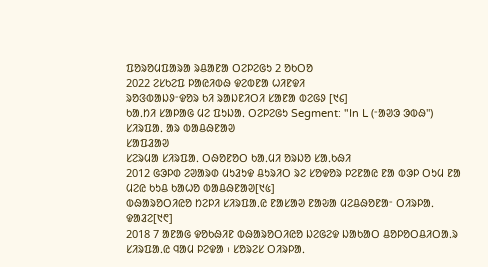ᱯᱚᱨᱚᱢᱯᱟᱨᱟ ᱨᱪᱟᱱᱟ ᱛᱮᱞᱮᱜᱩ 2 ᱚᱠᱛᱚ
2022 ᱮᱥᱠᱮᱯ ᱞᱟᱭᱤᱵᱷ ᱫᱮᱵᱱᱟ ᱦᱤᱱᱫᱤ
ᱨᱚᱝᱵᱟᱡᱽᱼᱫᱚᱨ ᱠᱤ ᱨᱟᱡᱱᱤᱛᱤ ᱥᱟᱱᱟ ᱵᱮᱜᱽ [᱑᱔]
ᱠᱟᱹᱴᱤ ᱥᱟᱞᱟᱜ ᱢᱮ ᱯᱩᱡᱟᱹ ᱛᱮᱞᱮᱜᱩ Segment: "In L (ᱼᱟᱣᱳ ᱳᱵᱷ")
ᱥᱤᱨᱯᱟᱹ ᱟᱨ ᱵᱟᱪᱷᱱᱟᱣ
ᱥᱟᱯᱲᱟᱣ
ᱥᱮᱨᱢᱟ ᱥᱤᱨᱯᱟᱹ ᱛᱷᱚᱱᱚᱛ ᱠᱟᱹᱢᱤ ᱚᱨᱡᱚ ᱥᱟᱹᱠᱷᱤ
2012 ᱜᱳᱞᱰ ᱮᱣᱟᱨᱰ ᱢᱩᱲᱩᱫ ᱪᱩᱨᱤᱛ ᱨᱮ ᱥᱚᱫᱚᱨ ᱞᱮᱱᱟᱭ ᱱᱟ ᱵᱳᱞ ᱛᱩᱢ ᱱᱟ ᱢᱮᱭ ᱠᱩᱪ ᱠᱟᱦᱚ ᱵᱟᱪᱷᱱᱟᱣ[᱑᱕]
ᱵᱷᱟᱨᱚᱛᱤᱭᱚ ᱴᱮᱞᱤ ᱥᱤᱨᱯᱟᱹᱭ ᱱᱟᱥᱟᱣ ᱱᱟᱶᱟ ᱢᱮᱪᱷᱚᱱᱟᱼ ᱛᱤᱨᱞᱟᱹ ᱫᱟᱲᱮ[᱑᱖]
2018 7 ᱟᱱᱟᱜ ᱫᱚᱠᱷᱤᱱ ᱵᱷᱟᱨᱚᱛᱤᱭᱚ ᱡᱮᱜᱮᱫ ᱡᱟᱠᱟᱛ ᱪᱚᱞᱚᱛᱪᱤᱛᱟᱹᱨ ᱥᱤᱨᱯᱟᱹᱭ ᱧᱟᱢ ᱞᱮᱫᱟ ᱾ ᱥᱚᱨᱮᱥ ᱛᱤᱨᱞᱟᱹ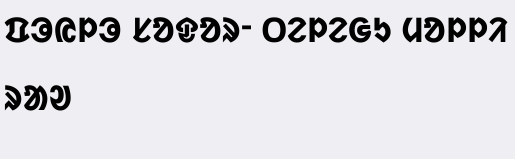ᱯᱳᱭᱞᱳ ᱥᱚᱫᱚᱨᱼ ᱛᱮᱞᱮᱜᱩ ᱢᱚᱞᱞᱤ ᱨᱟᱣ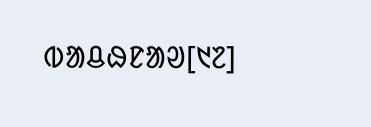ᱵᱟᱪᱷᱱᱟᱣ[᱑᱗]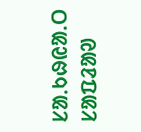ᱥᱟᱹᱠᱷᱭᱟᱹᱛ
ᱥᱟᱯᱲᱟᱣ